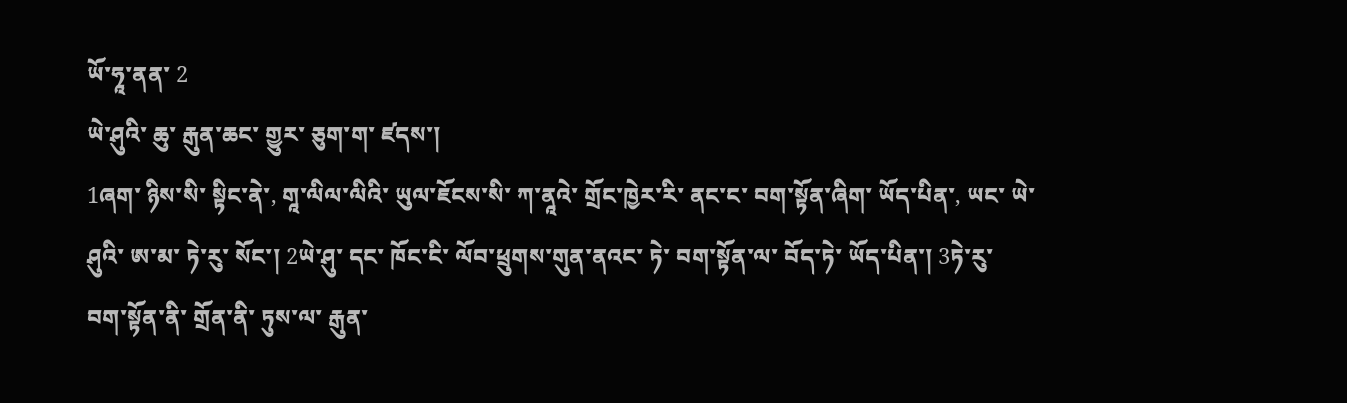ཡོ་ཧཱ་ནན་ 2
ཡེ་ཤུའི་ ཆུ་ རྒུན་ཆང་ གྱུར་ ཅུག་ག་ ཛདས་།
1ཞག་ ཉིས་སི་ སྟིང་ནེ་, གཱ་ལིལ་ལིའི་ ཡུལ་ཇོངས་སི་ ཀ་ནཱའེ་ གྲོང་ཁྱེར་རི་ ནང་ང་ བག་སྟོན་ཞིག་ ཡོད་པིན་, ཡང་ ཡེ་ཤུའི་ ཨ་མ་ ཏེ་རུ་ སོང་། 2ཡེ་ཤུ་ དང་ ཁོང་ངི་ ལོབ་ཕྲུགས་གུན་ནའང་ ཏེ་ བག་སྟོན་ལ་ བོད་ཏེ་ ཡོད་པིན་། 3ཏེ་རུ་ བག་སྟོན་ནི་ གྲོན་ནི་ ཏུས་ལ་ རྒུན་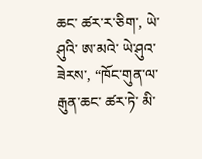ཆང་ ཚར་ར་ཅིག་, ཡེ་ཤུའི་ ཨ་མའེ་ ཡེ་ཤུའ་ ཟེརས་, “ཁོང་གུན་ལ་ རྒུན་ཆང་ ཚར་ཏེ་ མི་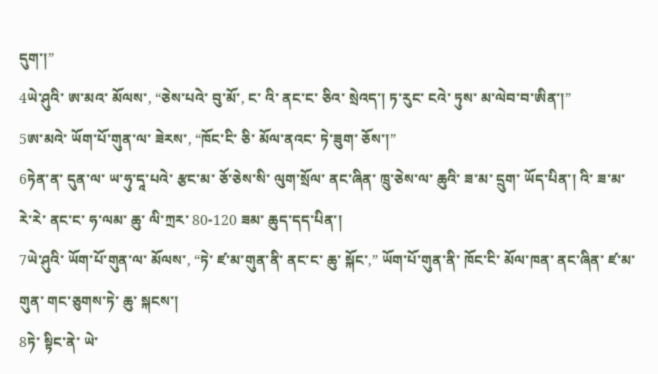དུག་།”
4ཡེ་ཤུའི་ ཨ་མའ་ མོལས་, “ཅེས་པའེ་ བུ་མོ་, ང་ འི་ ནང་ང་ ཅིའ་ སྲེའད་། ཏ་རུང་ ངའེ་ ཏུས་ མ་ལེབ་བ་ཨིན་།”
5ཨ་མའེ་ ཡོག་པོ་གུན་ལ་ ཟེརས་, “ཁོང་ངི་ ཅི་ མོལ་ནའང་ ཏེ་ཟུག་ ཅོས་།”
6ཏེན་ན་ དུན་ལ་ ཡ་ཧུ་དཱ་པའེ་ རྩང་མ་ ཅོ་ཅེས་སི་ ལུག་སྲོལ་ ནང་ཞིན་ ཁྲུ་ཅེས་ལ་ ཆུའི་ ཟ་མ་ དྲུག་ ཡོད་པིན་། འི་ ཟ་མ་ རེ་རེ་ ནང་ང་ ཧ་ལམ་ ཆུ་ ལི་ཀྲར་ 80-120 ཟམ་ ཆུད་དད་པིན་།
7ཡེ་ཤུའི་ ཡོག་པོ་གུན་ལ་ མོལས་, “ཏེ་ ཛ་མ་གུན་ནི་ ནང་ང་ ཆུ་ སྐོང་,” ཡོག་པོ་གུན་ནི་ ཁོང་ངི་ མོལ་ཁན་ ནང་ཞིན་ ཛ་མ་གུན་ གང་ཅུགས་ཏེ་ ཆུ་ སྐངས་།
8ཏེ་ སྟིང་ནེ་ ཡེ་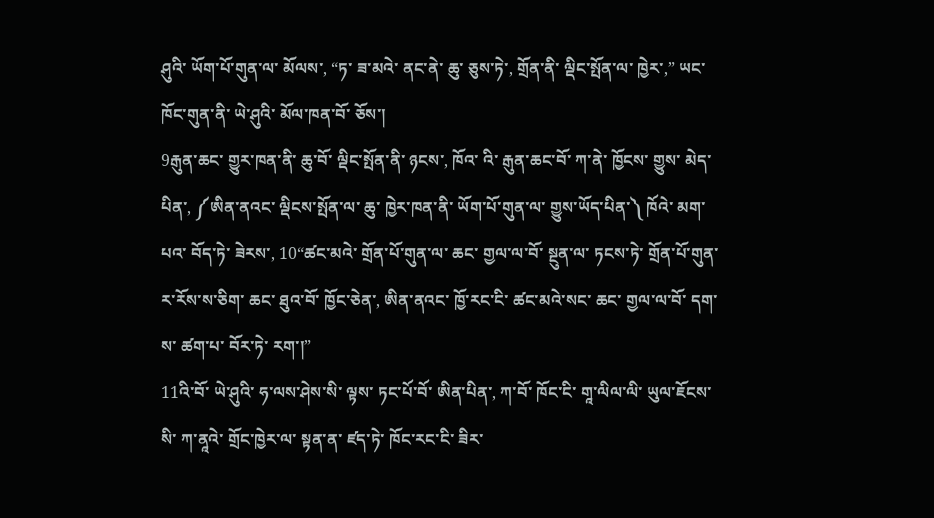ཤུའི་ ཡོག་པོ་གུན་ལ་ མོལས་, “ཏ་ ཟ་མའེ་ ནང་ནེ་ ཆུ་ ཅུས་ཏེ་, གྲོན་ནི་ ལྡིང་སྤོན་ལ་ ཁྱེར་,” ཡང་ ཁོང་གུན་ནི་ ཡེ་ཤུའི་ མོལ་ཁན་བོ་ ཅོས་།
9རྒུན་ཆང་ གྱུར་ཁན་ནི་ ཆུ་བོ་ ལྡིང་སྤོན་ནི་ ཉངས་, ཁོའ་ འི་ རྒུན་ཆང་བོ་ ཀ་ནེ་ ཁྱོངས་ གྱུས་ མེད་པིན་, ༼ཨིན་ནའང་ ལྡིངས་སྤོན་ལ་ ཆུ་ ཁྱེར་ཁན་ནི་ ཡོག་པོ་གུན་ལ་ གྱུས་ཡོད་པིན་༽ ཁོའེ་ མག་པའ་ བོད་ཏེ་ ཟེརས་, 10“ཚང་མའེ་ གྲོན་པོ་གུན་ལ་ ཆང་ གྱལ་ལ་བོ་ སྔུན་ལ་ ཏངས་ཏེ་ གྲོན་པོ་གུན་ ར་རོས་ས་ཅིག་ ཆང་ ཐུའ་བོ་ ཁྱོང་ཅེན་, ཨིན་ནའང་ ཁྱོ་རང་ངི་ ཚང་མའེ་སང་ ཆང་ གྱལ་ལ་བོ་ དག་ས་ ཚག་པ་ བོར་ཏེ་ རག་།”
11འི་བོ་ ཡེ་ཤུའི་ ཧ་ལས་ཤེས་སི་ ལྟས་ ཏང་པོ་བོ་ ཨིན་པིན་, ཀ་བོ་ ཁོང་ངི་ གཱ་ལིལ་ལི་ ཡུལ་ཇོངས་སི་ ཀ་ནཱའེ་ གྲོང་ཁྱེར་ལ་ སྟན་ན་ ཛད་ཏེ་ ཁོང་རང་ངི་ ཟིར་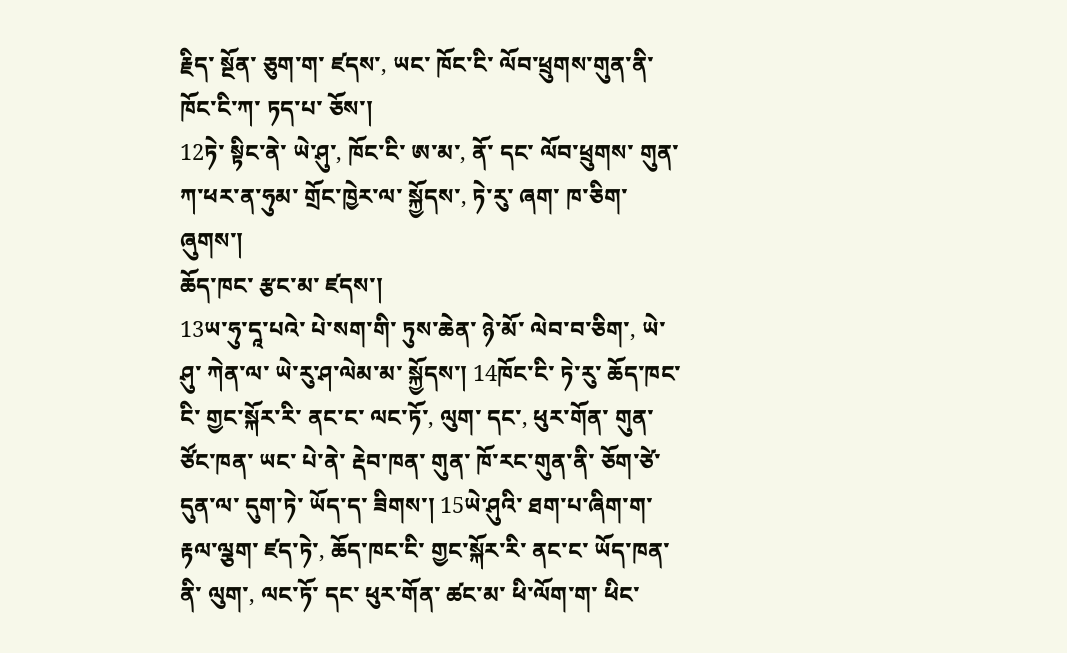རྗིད་ སྔོན་ ཅུག་ག་ ཛདས་, ཡང་ ཁོང་ངི་ ལོབ་ཕྲུགས་གུན་ནི་ ཁོང་ངི་ཀ་ ཏད་པ་ ཅོས་།
12ཏེ་ སྟིང་ནེ་ ཡེ་ཤུ་, ཁོང་ངི་ ཨ་མ་, ནོ་ དང་ ལོབ་ཕྲུགས་ གུན་ ཀ་ཕར་ན་ཧུམ་ གྲོང་ཁྱེར་ལ་ སྐྱོདས་, ཏེ་རུ་ ཞག་ ཁ་ཅིག་ ཞུགས་།
ཆོད་ཁང་ རྩང་མ་ ཛདས་།
13ཡ་ཧུ་དཱ་པའེ་ པེ་སག་གི་ ཏུས་ཆེན་ ཉེ་མོ་ ལེབ་བ་ཅིག་, ཡེ་ཤུ་ ཀེན་ལ་ ཡེ་རུ་ཤ་ལེམ་མ་ སྐྱོདས་། 14ཁོང་ངི་ ཏེ་རུ་ ཆོད་ཁང་ངི་ གྱང་སྐོར་རི་ ནང་ང་ ལང་ཏོ་, ལུག་ དང་, ཕུར་གོན་ གུན་ ཙོང་ཁན་ ཡང་ པེ་ནེ་ རྡེབ་ཁན་ གུན་ ཁོ་རང་གུན་ནི་ ཅོག་ཙེ་ དུན་ལ་ དུག་ཏེ་ ཡོད་ད་ ཟིགས་། 15ཡེ་ཤུའི་ ཐག་པ་ཞིག་ག་ རྟལ་ལྕག་ ཛད་ཏེ་, ཆོད་ཁང་ངི་ གྱང་སྐོར་རི་ ནང་ང་ ཡོད་ཁན་ནི་ ལུག་, ལང་ཏོ་ དང་ ཕུར་གོན་ ཚང་མ་ ཕི་ལོག་ག་ ཕིང་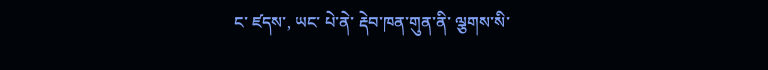ང་ ཛདས་, ཡང་ པེ་ནེ་ རྡེབ་ཁན་གུན་ནི་ ལྕགས་སི་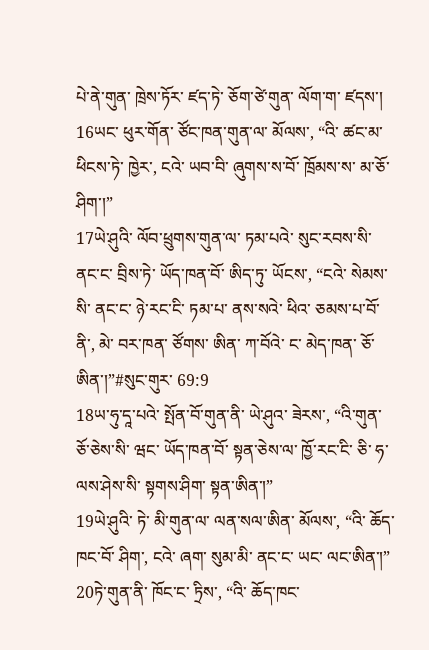པེ་ནེ་གུན་ ཁྲེས་ཏོར་ ཛད་ཏེ་ ཅོག་ཙེ་གུན་ ལོག་ག་ ཛདས་། 16ཡང་ ཕུར་གོན་ ཙོང་ཁན་གུན་ལ་ མོལས་, “འི་ ཚང་མ་ ཕིངས་ཏེ་ ཁྱེར་, ངའེ་ ཡབ་བི་ ཞུགས་ས་བོ་ ཁྲོམས་ས་ མ་ཅོ་ཤིག་།”
17ཡེ་ཤུའི་ ལོབ་ཕྲུགས་གུན་ལ་ ཏམ་པའེ་ སུང་རབས་སི་ ནང་ང་ བྲིས་ཏེ་ ཡོད་ཁན་བོ་ ཨིད་ཏུ་ ཡོངས་, “ངའེ་ སེམས་སི་ ནང་ང་ ཉེ་རང་ངི་ ཏམ་པ་ ནས་སའེ་ ཕིའ་ ཅམས་པ་བོ་ ནི་, མེ་ བར་ཁན་ ཙོགས་ ཨིན་ ཀ་བོའེ་ ང་ མེད་ཁན་ ཅོ་ཨིན་།”#སུང་གུར་ 69:9
18ཡ་ཧུ་དཱ་པའེ་ སྤོན་བོ་གུན་ནི་ ཡེ་ཤུའ་ ཟེརས་, “འི་གུན་ ཅོ་ཅེས་སི་ ཝང་ ཡོད་ཁན་བོ་ སྟན་ཅེས་ལ་ ཁྱོ་རང་ངི་ ཅི་ ཧ་ལས་ཤེས་སི་ སྟགས་ཤིག་ སྟན་ཨིན་།”
19ཡེ་ཤུའི་ ཏེ་ མི་གུན་ལ་ ལན་སལ་ཨིན་ མོལས་, “འི་ ཆོད་ཁང་བོ་ ཤིག་, ངའེ་ ཞག་ སུམ་མི་ ནང་ང་ ཡང་ ལང་ཨིན་།”
20ཏེ་གུན་ནི་ ཁོང་ང་ ཏྲིས་, “འི་ ཆོད་ཁང་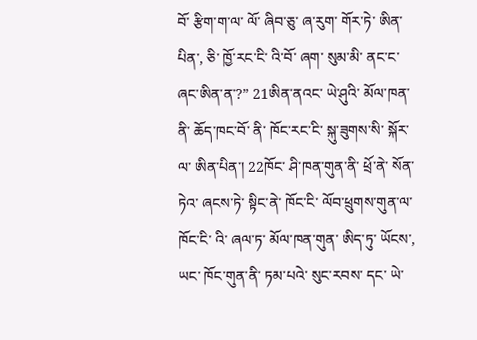བོ་ རྩིག་ག་ལ་ ལོ་ ཞིབ་ཅུ་ ཞ་རུག་ གོར་ཏེ་ ཨིན་པིན་, ཅི་ ཁྱོ་རང་ངི་ འི་བོ་ ཞག་ སུམ་མི་ ནང་ང་ ཞང་ཨིན་ན་?” 21ཨིན་ནའང་ ཡེ་ཤུའི་ མོལ་ཁན་ནི་ ཆོད་ཁང་བོ་ ནི་ ཁོང་རང་ངི་ སྐུ་ཟུགས་སི་ སྐོར་ལ་ ཨིན་པིན་། 22ཁོང་ ཤི་ཁན་གུན་ནི་ ཕྲོ་ནེ་ སོན་ཏེའ་ ཞངས་ཏེ་ སྟིང་ནེ་ ཁོང་ངི་ ལོབ་ཕྲུགས་གུན་ལ་ ཁོང་ངི་ འི་ ཞལ་ཏ་ མོལ་ཁན་གུན་ ཨིད་ཏུ་ ཡོངས་, ཡང་ ཁོང་གུན་ནི་ ཏམ་པའེ་ སུང་རབས་ དང་ ཡེ་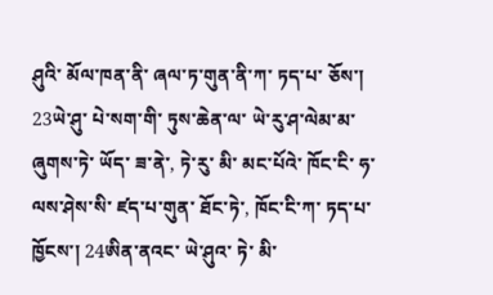ཤུའི་ མོལ་ཁན་ནི་ ཞལ་ཏ་གུན་ནི་ཀ་ ཏད་པ་ ཅོས་།
23ཡེ་ཤུ་ པེ་སག་གི་ ཏུས་ཆེན་ལ་ ཡེ་རུ་ཤ་ལེམ་མ་ ཞུགས་ཏེ་ ཡོད་ ཟ་ནེ་, ཏེ་རུ་ མི་ མང་པོའེ་ ཁོང་ངི་ ཧ་ལས་ཤེས་སི་ ཛད་པ་གུན་ ཐོང་ཏེ་, ཁོང་ངི་ཀ་ ཏད་པ་ ཁྱོངས་། 24ཨིན་ནའང་ ཡེ་ཤུའ་ ཏེ་ མི་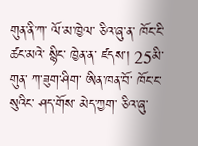གུན་ནི་ཀ་ ལོ་མ་ཁྱེལ་ ཅིའ་ཞུ་ན་ ཁོང་ངི་ ཚང་མའེ་ སྙིང་ ཁྱེན་ན་ ཛདས་། 25མི་གུན་ ཀ་ཟུག་ཤིག་ ཨིན་ཁན་བོ་ ཁོང་ང་ སུའིང་ ཤད་གོས་ མེད་ཀྱག་ ཅིའ་ཞུ་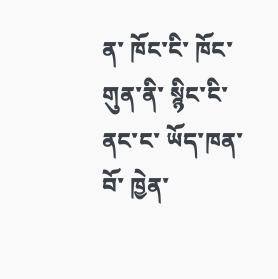ན་ ཁོང་ངི་ ཁོང་གུན་ནི་ སྙིང་ངི་ ནང་ང་ ཡོད་ཁན་བོ་ ཁྱེན་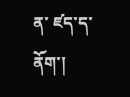ན་ ཛད་ད་ནོག་།